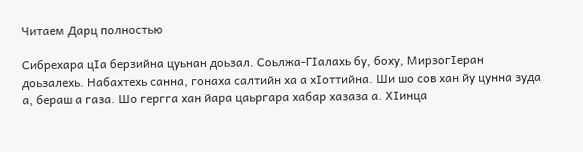Читаем Дарц полностью

Сибрехара цIа берзийна цуьнан доьзал. Соьлжа-ГIалахь бу, боху, МирзогIеран доьзалехь. Набахтехь санна, гонаха салтийн ха а хIоттийна. Ши шо сов хан йу цунна зуда а, бераш а газа. Шо гергга хан йара цаьргара хабар хазаза а. ХIинца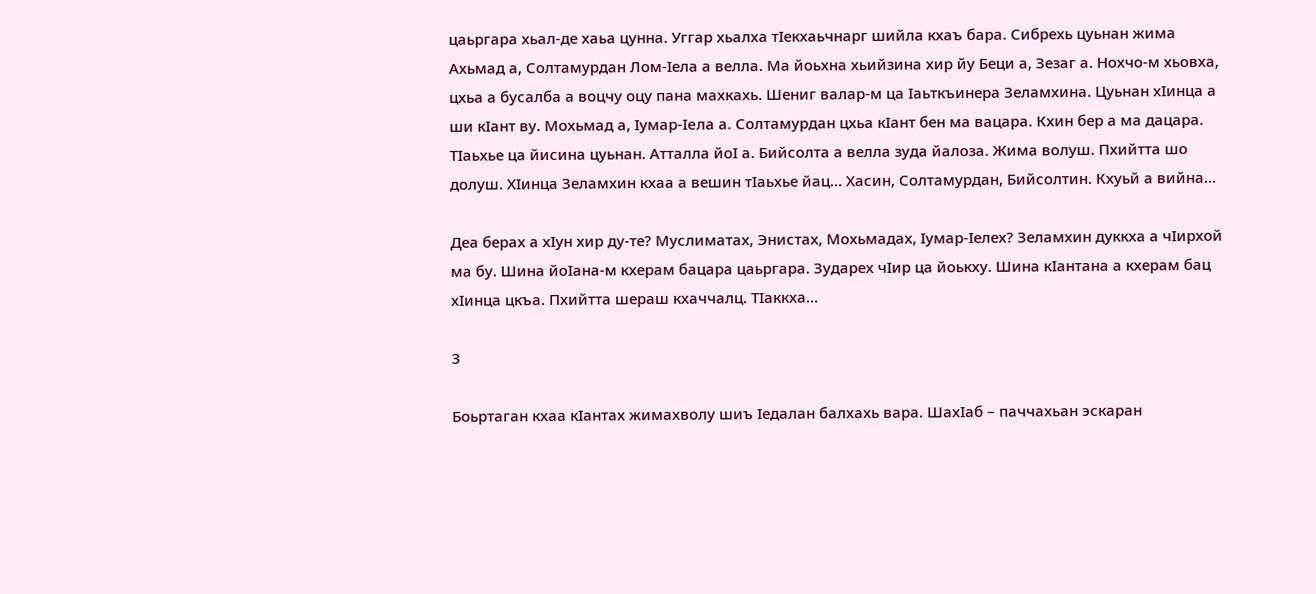цаьргара хьал-де хаьа цунна. Уггар хьалха тIекхаьчнарг шийла кхаъ бара. Сибрехь цуьнан жима Ахьмад а, Солтамурдан Лом-Iела а велла. Ма йоьхна хьийзина хир йу Беци а, Зезаг а. Нохчо-м хьовха, цхьа а бусалба а воцчу оцу пана махкахь. Шениг валар-м ца Iаьткъинера Зеламхина. Цуьнан хIинца а ши кIант ву. Мохьмад а, Iумар-Ieлa а. Солтамурдан цхьа кIант бен ма вацара. Кхин бер а ма дацара. ТIаьхье ца йисина цуьнан. Атталла йоI а. Бийсолта а велла зуда йалоза. Жима волуш. Пхийтта шо долуш. ХIинца Зеламхин кхаа а вешин тIаьхье йац… Хасин, Солтамурдан, Бийсолтин. Кхуьй а вийна…

Деа берах а хIун хир ду-те? Муслиматах, Энистах, Мохьмадах, Iумар-Iелех? Зеламхин дуккха а чIирхой ма бу. Шина йоIана-м кхерам бацара цаьргара. Зударех чIир ца йоькху. Шина кIантана а кхерам бац хIинца цкъа. Пхийтта шераш кхаччалц. ТIаккха…

3

Боьртаган кхаа кIантах жимахволу шиъ Iедалан балхахь вара. ШахIаб – паччахьан эскаран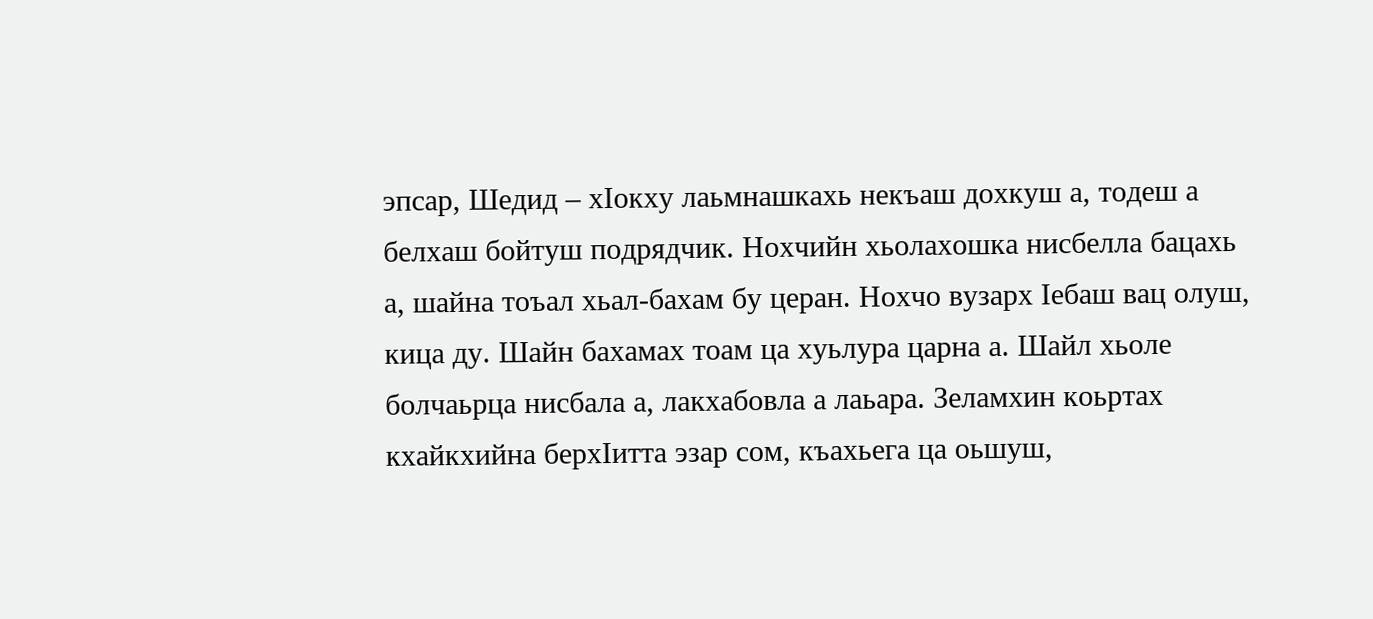эпсар, Шедид – хIокху лаьмнашкахь некъаш дохкуш а, тодеш а белхаш бойтуш подрядчик. Нохчийн хьолахошка нисбелла бацахь а, шайна тоъал хьал-бахам бу церан. Нохчо вузарх Iебаш вац олуш, кица ду. Шайн бахамах тоам ца хуьлура царна а. Шайл хьоле болчаьрца нисбала а, лакхабовла а лаьара. Зеламхин коьртах кхайкхийна берхIитта эзар сом, къахьега ца оьшуш,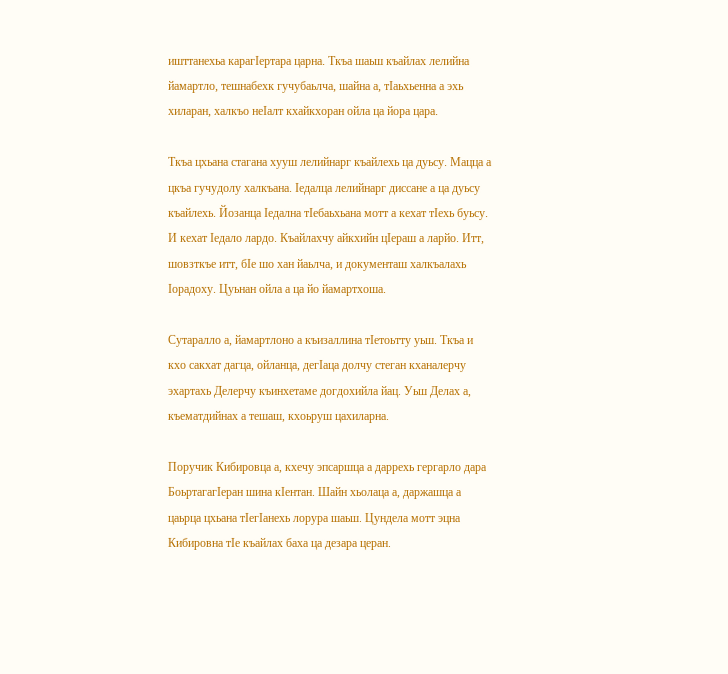ишттанехьа карагIертара царна. Ткъа шаьш къайлах лелийна йамартло, тешнабехк гучубаьлча, шайна а, тIаьхьенна а эхь хиларан, халкъо неIалт кхайкхоран ойла ца йора цара.

Ткъа цхьана стагана хууш лелийнарг къайлехь ца дуьсу. Мацца а цкъа гучудолу халкъана. Iедалца лелийнарг диссане а ца дуьсу къайлехь. Йозанца Iедална тIебаьхьана мотт а кехат тIеxь буьсу. И кехат Iедало лардо. Къайлахчу айкхийн цIераш а ларйо. Итт, шовзткъе итт, бIе шо хан йаьлча, и документаш халкъалахь Iорадоху. Цуьнан ойла а ца йо йамартхоша.

Сутаралло а, йамартлоно а къизаллина тIетоьтту уьш. Ткъа и кхо сакхат дагца, ойланца, дегIаца долчу стеган кханалерчу эхартахь Делерчу къинхетаме догдохийла йац. Уьш Делах а, къематдийнах а тешаш, кхоьруш цахиларна.

Поручик Кибировца а, кхечу эпсаршца а даррехь гергарло дара БоьртагагIеран шина кIентан. Шайн хьолаца а, даржашца а цаьрца цхьана тIегIанехь лорура шаьш. Цундела мотт эцна Кибировна тIе къайлах баха ца дезара церан.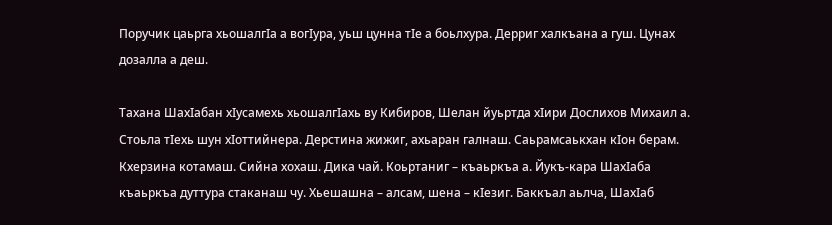Поручик цаьрга хьошалгIа а вогIура, уьш цунна тIе а боьлхура. Дерриг халкъана а гуш. Цунах дозалла а деш.

Тахана ШахIабан хIусамехь хьошалгIахь ву Кибиров, Шелан йуьртда хIири Дослихов Михаил а. Стоьла тIехь шун хIоттийнера. Дерстина жижиг, ахьаран галнаш. Саьрамсаькхан кIон берам. Кхерзина котамаш. Сийна хохаш. Дика чай. Коьртаниг – къаьркъа а. Йукъ-кара ШахIаба къаьркъа дуттура стаканаш чу. Хьешашна – алсам, шена – кIезиг. Баккъал аьлча, ШахIаб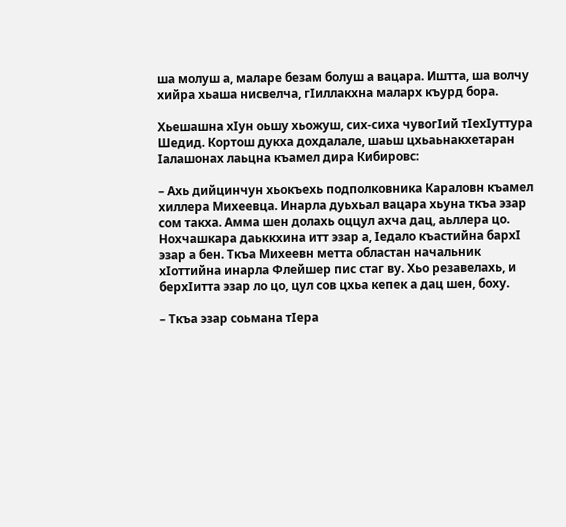ша молуш а, маларе безам болуш а вацара. Иштта, ша волчу хийра хьаша нисвелча, гIиллакхна маларх къурд бора.

Хьешашна хIун оьшу хьожуш, сих-сиха чувогIий тIехIуттура Шедид. Кортош дукха дохдалале, шаьш цхьаьнакхетаран Iалашонах лаьцна къамел дира Кибировс:

– Ахь дийцинчун хьокъехь подполковника Караловн къамел хиллера Михеевца. Инарла дуьхьал вацара хьуна ткъа эзар сом такха. Амма шен долахь оццул ахча дац, аьллера цо. Нохчашкара даьккхина итт эзар а, Iедало къастийна бархI эзар а бен. Ткъа Михеевн метта областан начальник хIоттийна инарла Флейшер пис стаг ву. Хьо резавелахь, и берхIитта эзар ло цо, цул сов цхьа кепек а дац шен, боху.

– Ткъа эзар соьмана тIера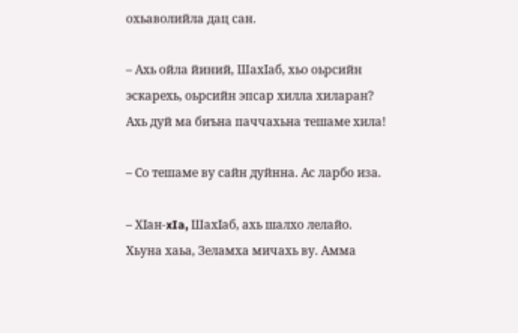охьаволийла дац сан.

– Ахь ойла йиний, ШахIаб, хьо оьрсийн эскарехь, оьрсийн эпсар хилла хиларан? Ахь дуй ма биъна паччахьна тешаме хила!

– Со тешаме ву сайн дуйнна. Ас ларбо иза.

– ХIан-xIa, ШахIаб, ахь шалхо лелайо. Хьуна хаьа, Зеламха мичахь ву. Амма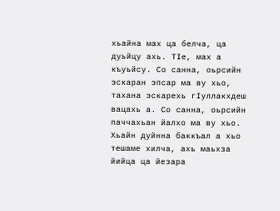хьайна мах ца белча, ца дуьйцу ахь. TIе, мах а къуьйсу. Со санна, оьрсийн эскаран эпсар ма ву хьо, тахана эскарехь гIуллакхдеш вацахь а. Со санна, оьрсийн паччахьан йалхо ма ву хьо. Хьайн дуйнна баккъал а хьо тешаме хилча, ахь маьхза йийца ца йезара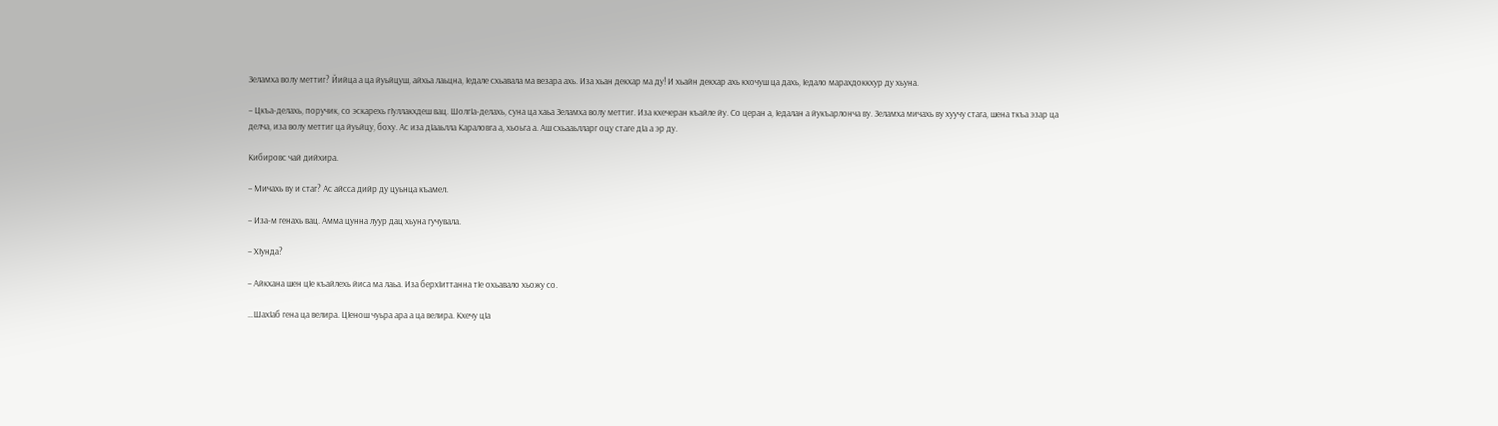Зеламха волу меттиг? Йийца а ца йуьйцуш, айхьа лаьцна, Iедале схьавала ма везара ахь. Иза хьан декхар ма ду! И хьайн декхар ахь кхочуш ца дахь, Iедало марахдоккхур ду хьуна.

– Цкъа-делахь, поручик, со эскарехь гIуллакхдеш вац. ШолгIа-делахь, суна ца хаьа Зеламха волу меттиг. Иза кхечеран къайле йу. Со церан а, Iедалан а йукъарлонча ву. Зеламха мичахь ву хуучу стага, шена ткъа эзар ца делча, иза волу меттиг ца йуьйцу, боху. Ас иза дIааьлла Караловга а, хьоьга а. Аш схьааьлларг оцу стаге дIa а эр ду.

Кибировс чай дийхира.

– Мичахь ву и стаг? Ас айсса дийр ду цуьнца къамел.

– Иза-м генахь вац. Амма цунна луур дац хьуна гучувала.

– ХIунда?

– Айкхана шен цIе къайлехь йиса ма лаьа. Иза берхIиттанна тIе охьавало хьожу со.

…ШахIаб гена ца велира. ЦIенош чуьра ара а ца велира. Кхечу цIа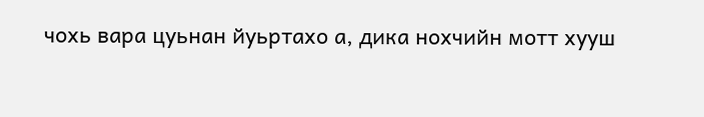чохь вара цуьнан йуьртахо а, дика нохчийн мотт хууш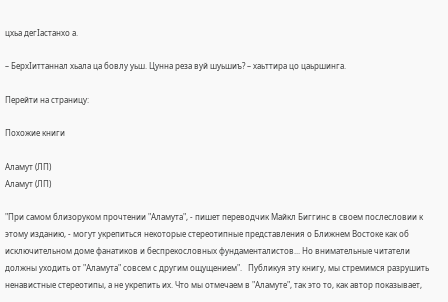цхьа дегIастанхо а.

– БерхIиттаннал хьала ца бовлу уьш. Цунна реза вуй шуьшиъ? – хаьттира цо цаьршинга.

Перейти на страницу:

Похожие книги

Аламут (ЛП)
Аламут (ЛП)

"При самом близоруком прочтении "Аламута", - пишет переводчик Майкл Биггинс в своем послесловии к этому изданию, - могут укрепиться некоторые стереотипные представления о Ближнем Востоке как об исключительном доме фанатиков и беспрекословных фундаменталистов... Но внимательные читатели должны уходить от "Аламута" совсем с другим ощущением".   Публикуя эту книгу, мы стремимся разрушить ненавистные стереотипы, а не укрепить их. Что мы отмечаем в "Аламуте", так это то, как автор показывает,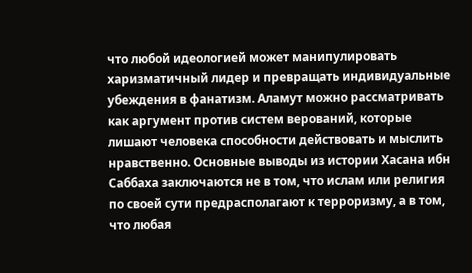что любой идеологией может манипулировать харизматичный лидер и превращать индивидуальные убеждения в фанатизм. Аламут можно рассматривать как аргумент против систем верований, которые лишают человека способности действовать и мыслить нравственно. Основные выводы из истории Хасана ибн Саббаха заключаются не в том, что ислам или религия по своей сути предрасполагают к терроризму, а в том, что любая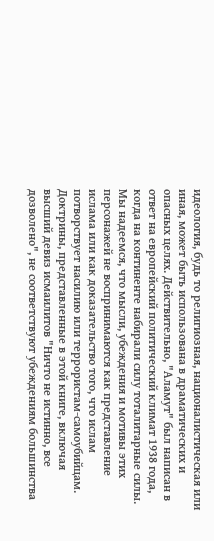идеология, будь то религиозная, националистическая или иная, может быть использована в драматических и опасных целях. Действительно, "Аламут" был написан в ответ на европейский политический климат 1938 года, когда на континенте набирали силу тоталитарные силы.   Мы надеемся, что мысли, убеждения и мотивы этих персонажей не воспринимаются как представление ислама или как доказательство того, что ислам потворствует насилию или террористам-самоубийцам. Доктрины, представленные в этой книге, включая высший девиз исмаилитов "Ничто не истинно, все дозволено", не соответствуют убеждениям большинства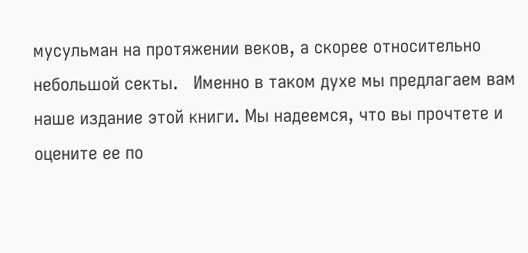мусульман на протяжении веков, а скорее относительно небольшой секты.   Именно в таком духе мы предлагаем вам наше издание этой книги. Мы надеемся, что вы прочтете и оцените ее по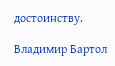достоинству.

Владимир Бартол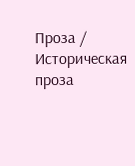Проза / Историческая проза